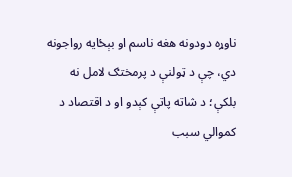ناوړه دودونه هغه ناسم او بېځایه رواجونه دي، چې د ټولنې د پرمختګ لامل نه بلکې؛ د شاته پاتې کېدو او د اقتصاد د کموالي سبب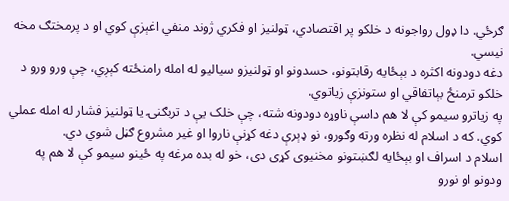ګرځي. دا ډول رواجونه د خلکو پر اقتصادي، ټولنیز او فکري ژوند منفي اغېزې کوي او د پرمختګ مخه نیسي.
دغه دودونه اکثره د بېځایه رقابتونو، حسدونو او ټولنیزو سیالیو له امله رامنځته کېږي، چې ورو ورو د خلکو ترمنځ بېاتفاقي او ستونزې زیاتوي.
په زیاترو سیمو کې لا هم داسې ناوړه دودونه شته، چې خلک یې د تربګنۍ یا ټولنیز فشار له امله عملي کوي. که د اسلام له نظره ورته وګورو، نو ډېرې دغه کړنې ناروا او غیر مشروع ګڼل شوي دي.
اسلام د اسراف او بېځایه لګښتونو مخنیوی کړی دی، خو له بده مرغه په ځینو سیمو کې لا هم په ودونو او نورو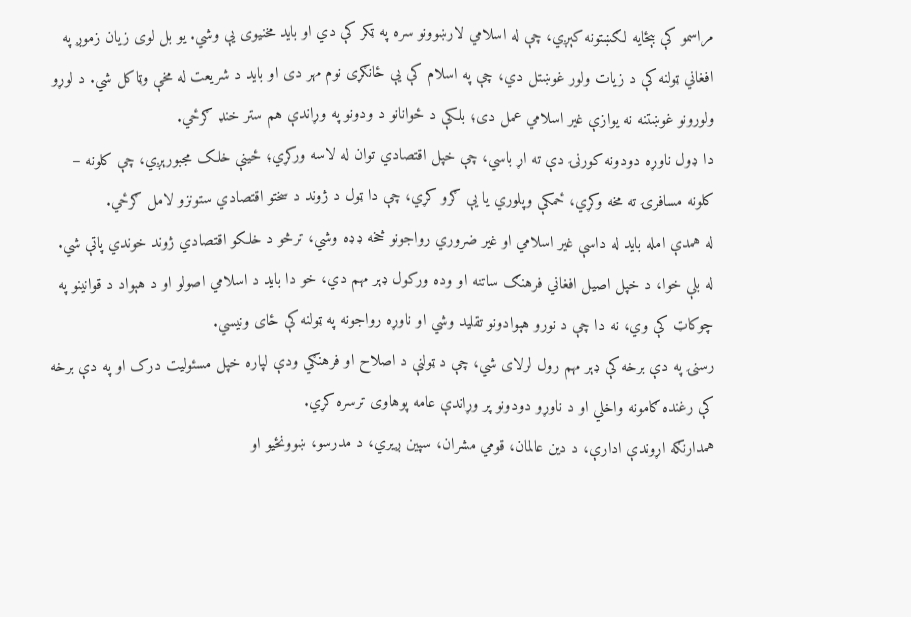مراسمو کې بېځایه لګښتونه کېږي، چې له اسلامي لارښوونو سره په ټکر کې دي او باید مخنیوی یې وشي. یو بل لوی زیان زموږ په افغاني ټولنه کې د زیات ولور غوښتل دي، چې په اسلام کې یې ځانګړی نوم مهر دی او باید د شریعت له مخې وټاکل شي. د لوړو ولورونو غوښتنه نه یوازې غیر اسلامي عمل دی؛ بلکې د ځوانانو د ودونو په وړاندې هم ستر خنډ ګرځي.
دا ډول ناوړه دودونه کورنۍ دې ته اړ باسي، چې خپل اقتصادي توان له لاسه ورکړي؛ ځینې خلک مجبورېږي، چې کلونه – کلونه مسافرۍ ته مخه وکړي، ځمکې وپلوري یا یې ګرو کړي، چې دا ټول د ژوند د سختو اقتصادي ستونزو لامل ګرځي.
له همدې امله باید له داسې غیر اسلامي او غیر ضروري رواجونو څخه ډډه وشي، ترڅو د خلکو اقتصادي ژوند خوندي پاتې شي.
له بلې خوا، د خپل اصیل افغاني فرهنګ ساتنه او وده ورکول ډېر مهم دي، خو دا باید د اسلامي اصولو او د هېواد د قوانینو په چوکاټ کې وي، نه دا چې د نورو هېوادونو تقلید وشي او ناوړه رواجونه په ټولنه کې ځای ونیسي.
رسنۍ په دې برخه کې ډېر مهم رول لرلای شي، چې د ټولنې د اصلاح او فرهنګي ودې لپاره خپل مسئولیت درک او په دې برخه کې رغنده ګامونه واخلي او د ناوړو دودونو پر وړاندې عامه پوهاوی ترسره کړي.
همدارنګه اړوندې ادارې، د دین عالمان، قومي مشران، سپین ږیري، د مدرسو، ښوونځیو او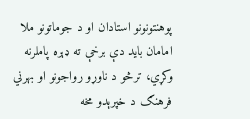پوهنتونونو استادان او د جوماتونو ملا امامان باید دې برخې ته ډېره پاملرنه وکړي، ترڅو د ناوړو رواجونو او بهرني فرهنګ د خپرېدو مخه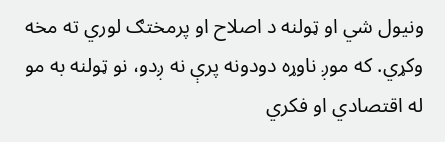ونیول شي او ټولنه د اصلاح او پرمختګ لوري ته مخه وکړي. که موږ ناوړه دودونه پرې نه ږدو، نو ټولنه به مو له اقتصادي او فکري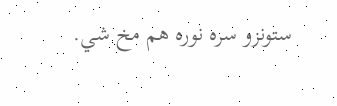ستونزو سره نوره هم مخ شي.